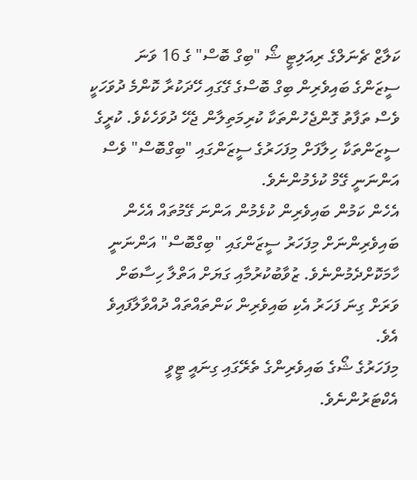ކަލާޒް ޗެނަލްގެ ރިއަލިޓީ ޝޯ "ބިގް ބޮސް" ގެ 16 ވަނަ ސީޒަންގެ ބައިވެރިން ބިގް ބޮސްގެ ގޭގައި ހޭދަކުރާ ކޮންމެ ދުވަހަކީ ވެސް ތަފާތު ގޮންޖެހުންތަކާ ކުރިމަތިލާން ޖެހޭ ދުވަހެކެވެ. ކުރީގެ ސީޒަންތަކާ ހިލާފަށް މިފަހަރުގެ ސީޒަންގައި "ބިގްބޮސް" ވެސް އަންނަނީ ގޭމް ކުޅެމުންނެވެ.
އެހެން ކަމުން ބައިވެރިން ކުޅެމުން އަންނަ ގޭމުތައް އެހެން ބައިވެރިންނަށް މިފަހަރު ސީޒަންގައި "ބިގްބޮސް" އަންނަނީ ހާމަކޮށްދެމުންނެވެ. ޒުވާބުކުރުމާއި ގަޔަށް އަތްލާ ހިސާބަށް ވަރަށް ގިނަ ފަހަރު އެކި ބައިވެރިން ކަންތައްތައް ދުއްވާލާފައިވެ އެވެ.
މިފަހަރުގެ ޝޯގެ ބައިވެރިންގެ ތެރޭގައި ގިނައީ ޓީވީ އެކްޓަރުންނެވެ.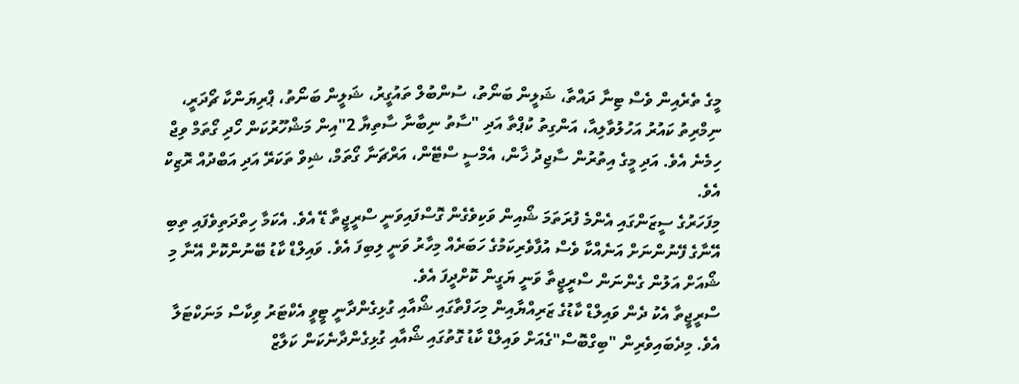މީގެ ތެރެއިން ވެސް ޓިނާ ދައްތާ، ޝަލީން ބަނޯތު، ސުންބުލް ތައުގީރު، ޝަލީން ބަނޯތު، ޕްރިޔަންކާ ޗޯދަރީ، ނިމްރިތު ކައުރު އަހުލުވާލިއާ، އަންގިތު ކުޕްތާ އަދި "ސާތު ނިބާނާ ސާތިޔާ 2"އިން މަޝްހޫރުކަން ހޯދި ގޯތަމް ވިޖް ހިމެނެ އެވެ. އަދި މީގެ އިތުރުން ސާޖިދު ޚާން، އެމްސީ ސްޓޭން، އަރްޗަނާ ގޯތަމް، ޝިވް ތަކަރޭ އަދި އަބްދުއް ރޮޒިކް އެވެ.
މިފަހަރުގެ ސީޒަންގައި އެންމެ ފުރަތަމަ ޝޯއިން ވަކިވެގެން ގޮސްފައިވަނީ ސްރީޖީތާ ޑޭ އެވެ. އެކަމާ ހިތްދަތިވެފައި ތިބި އޭނާގެ ފޭނުންނަށް އަނެއްކާ ވެސް އުފާވެރިކަމުގެ ހަބަރެއް މިހާރު ވަނީ ލިބިފަ އެވެ. ވައިލްޑް ކާޑު ބޭނުންކޮށް އޭނާ މި ޝޯއަށް އަލުން ގެންނަން ސްރީޖީތާ ވަނީ ޔަގީން ކޮށްދީފަ އެވެ.
ސްރީޖީތާ އެކު ދެން ވައިލްޑް ކާޑުގެ ޒަރިއްޔާއިން މިހަފްތާގައި ޝޯއާއި ގުޅިގެންދާނީ ޓީވީ އެކްޓަރު ވިކާސް މަނަކްޓަލާ އެވެ. މިދެބައިވެރިން "ބިގްބޮސް"ގެއަށް ވައިލްޑް ކާޑު ގޮތުގައި ޝޯއާއި ގުޅިގެންދާނެކަން ކަލާޒް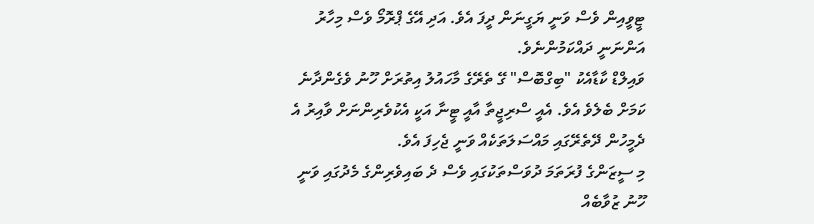ޓީވީއިން ވެސް ވަނީ ޔަގީނަން ދީފަ އެވެ. އަދި އޭގެ ޕްރޮމޯ ވެސް މިހާރު އަންނަނީ ދައްކަމުންނެވެ.
ވައިލްޑް ކާޑާއެކު "ބިގްބޮސް" ގޭ ތެރޭގެ މާހައުލު އިތުރަށް ހޫނު ވެގެންދާނެ ކަމަށް ބެލެވެ އެވެ. އެއީ ސްރިޖީތާ އާއީ ޓީނާ އަކީ އެކުވެރިންނަށް ވާއިރު އެ ދެމީހުން ދޭތެރޭގައި މައްސަލަތަކެއް ވަނީ ޖެހިފަ އެވެ.
މި ސީޒަންގެ ފުރަތަމަ ދުވަސްތަކުގައި ވެސް ދެ ބައިވެރިންގެ މެދުގައި ވަނީ ހޫނު ޒުވާބެއް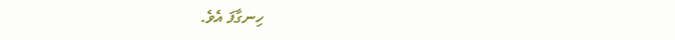ހިނގާފަ އެވެ.